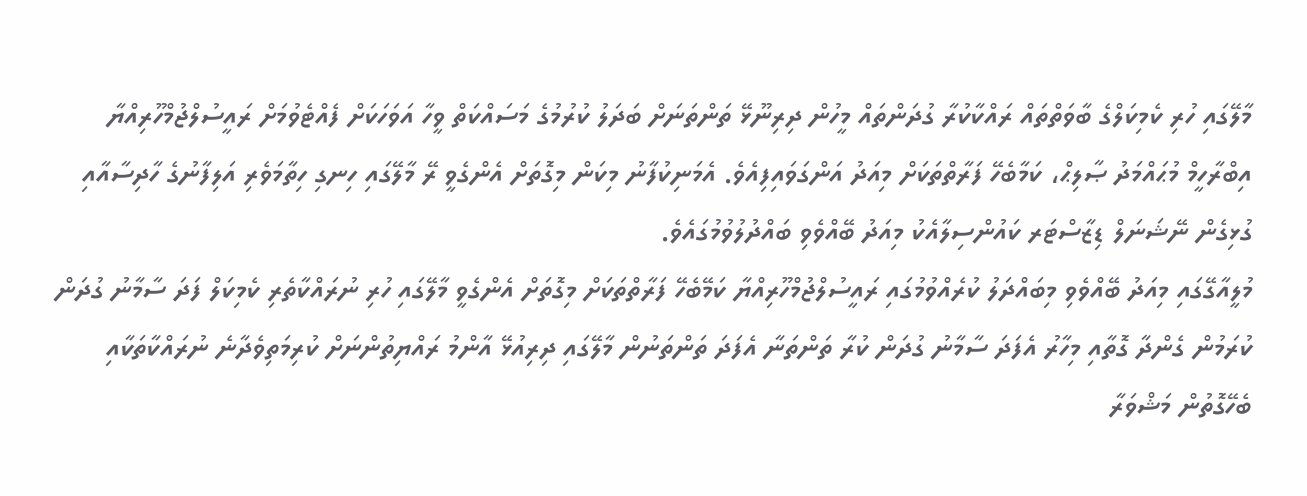މާލޭގައި ހުރި ކެމިކަލްގެ ބާވަތްތައް ރައްކާކުރާ ގުދަންތައް މީހުން ދިރިނޫޅޭ ތަންތަނަށް ބަދަލު ކުރުމުގެ މަސައްކަތް ވީހާ އަވަހަކަށް ފެއްޓެވުމަށް ރައީސުލްޖުމްހޫރިއްޔާ އިބްރާހީމް މުޙައްމަދު ޞާލިޙް، ކަމާބެހޭ ފަރާތްތަކަށް މިއަދު އަންގަވައިފިއެވެ. އެމަނިކުފާނު މިކަން މިގޮތަށް އެންގެވީ ރޭ މާލޭގައި ހިނގި ހިތާމަވެރި އަލިފާނުގެ ހާދިސާއާއި ގުޅިގެން ނޭޝަނަލް ޑިޒާސްޓަރ ކައުންސިލާއެކު މިއަދު ބޭއްވެވި ބައްދުލުވުމުގައެވެ.
މުލީއާގޭގައި މިއަދު ބޭއްވެވި މިބައްދަލު ކުރެއްވުމުގައި ރައީސުލްޖުމްހޫރިއްޔާ ކަމޭބެހޭ ފަރާތްތަކަށް މިގޮތަށް އެންގެވީ މާލޭގައި ހުރި ނުރައްކާތެރި ކެމިކަލް ފަދަ ސާމާނު ގުދަން ކުރަމުން ގެންދާ ގޮތާއި މިހާރު އެފަދަ ސާމާނު ގުދަން ކުރާ ތަންތަނާ އެފަދަ ތަންތަނުން މާލޭގައި ދިރިއުޅޭ އާންމު ރައްޔިތުންނަށް ކުރިމަތިވެދާނެ ނުރައްކާތަކާއި ބެހޭގޮތުން މަޝްވަރާ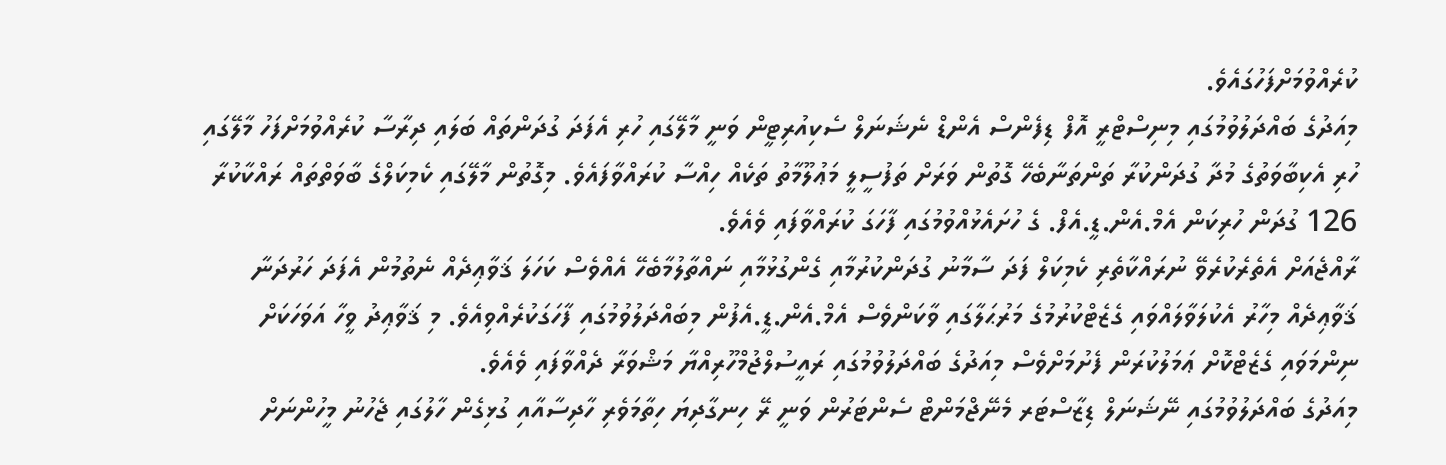ކުރެއްވުމަށްފަހުގައެވެ.
މިއަދުގެ ބައްދަލުވުމުގައި މިނިސްޓްރީ އޮފް ޑިފެންސް އެންޑް ނެޝަނަލް ސެކިއުރިޓީން ވަނީ މާލޭގައި ހުރި އެފަދަ ގުދަންތައް ބަލައި ދިރާސާ ކުރެއްވުމަށްފަހު މާލޭގައި ހުރި އެކިބާވަތުގެ މުދާ ގުދަންކުރާ ތަންތަނާބެހޭ ގޮތުން ވަރަށް ތަފުސީލީ މަޢުލޫމާތު ތަކެއް ހިއްސާ ކުރައްވާފައެވެ. މިގޮތުން މާލޭގައި ކެމިކަލްގެ ބާވަތްތައް ރައްކާކުރާ 126 ގުދަން ހުރިކަން އެމް.އެން.ޑީ.އެފް. ގެ ހުށައެޅުއްވުމުގައި ފާހަގަ ކުރައްވާފައި ވެއެވެ.
ރާއްޖެއަށް އެތެރެކުރެވޭ ނުރައްކާތެރި ކެމިކަލް ފަދަ ސާމާނު ގުދަންކުރުމާއި ގެންގުޅުމާއި ނައްތާލުމާބެހޭ އެއްވެސް ކަހަލަ ޤަވާޢިދެއް ނެތުމުން އެފަދަ ހަރުދަނާ ޤަވާޢިދެއް މިހާރު އެކުލަވާލައްވައި ގެޒެޓްކުރުމުގެ މަރުޙަލާގައި ވާކަންވެސް އެމް.އެން.ޑީ.އެފުން މިބައްދަލުވުމުގައި ފާހަގަކުރެއްވިއެވެ. މި ޤަވާޢިދު ވީހާ އަވަހަކަށް ނިންމަވައި ގެޒެޓްކޮށް ޢަމަލުކުރަން ފެށުމަށްވެސް މިއަދުގެ ބައްދަލުވުމުގައި ރައީސުލްޖުމްހޫރިއްޔާ މަޝްވަރާ ދެއްވާފައި ވެއެވެ.
މިއަދުގެ ބައްދަލުވުމުގައި ނޭޝަނަލް ޑިޒާސްޓަރ މެނޭޖްމަންޓް ސެންޓަރުން ވަނީ ރޭ ހިނގާދިޔަ ހިތާމަވެރި ހާދިސާއާއި ގުޅިގެން ހާލުގައި ޖެހުނު މީހުންނަށް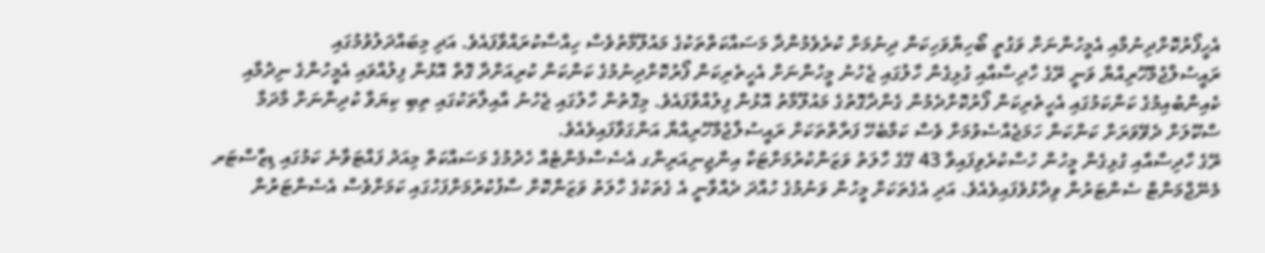އެހީފޯރުކޮށްދިނުމާއި އެމީހުންނަށް ވަގުތީ ބޯހިޔާވަހިކަން ދިނުމަށް ކުރެވެމުންދާ މަސައްކަތްތަކުގެ މައުލޫމާތުވެސް ހިއްސާކުރައްވާފައެވެ. އަދި މިބައްދަލުވުމުގައި ރައީސުލްޖުމްހޫރިއްޔާ ވަނީ ރޭގެ ހާދިސާއާއި ގުޅިގެން ހާލުގައި ޖެހުނު މީހުންނަށް އެހީތެރިކަން ފޯރުކޮށްދިނުމުގެ ކަންކަން ކުރިއަށްދާ ގޮތް އޮޅުން ފިލުއްވައި އެމީހުންގެ ނިދުމާއި ކެއިންބުއިމުގެ ކަންކަމުގައި އެހީތެރިކަން ފޯރުކޮށްދެމުން ގެންދާގޮތުގެ މައުލޫމާތު އޮޅުން ފިލުއްވާފައެވެ. މިގޮތުން ހާލުގައި ޖެހުނު އާއިލާތަކުގައި ތިބި ކިޔަވާ ކުދިންނަށް މާދަމާ ސްކޫލަށް ދެވޭވަރަށް ކަންކަން ހަމަޖެއްސެވުމަށް ވެސް ކަމާބެހޭ ފަރާތްތަކަށް ރައީސުލްޖުމްހޫރިއްޔާ އަންގަވާފައިވެއެވެ.
ރޭގެ ހާދިސާއާއި ގުޅިގެން މީހުން ހުސްކުރެވިފައިވާ 43 ގޭގެ ހާލަތު ވަޒަންކުރުމަށްޓަކާ އިންޖިނިއަރިންގ އެސެސްމެންޓެއް ހެދުމުގެ މަސައްކަތް މިއަދު ފައްޓަވާނެ ކަމުގައި ޑިޒާސްޓަރ މެނޭޖްމަންޓް ސެންޓަރުން ވިދާޅުވެފައިވެއެވެ. އަދި އެގެތަކަށް މީހުން ވަނުމުގެ ހުއްދަ ދެއްވާނީ އެ ގެތަކުގެ ހާލަތު ވަޒަންކޮށް ސާފުކުރުމަށްފަހުގައި ކަމަށްވެސް އެސެންޓަރުން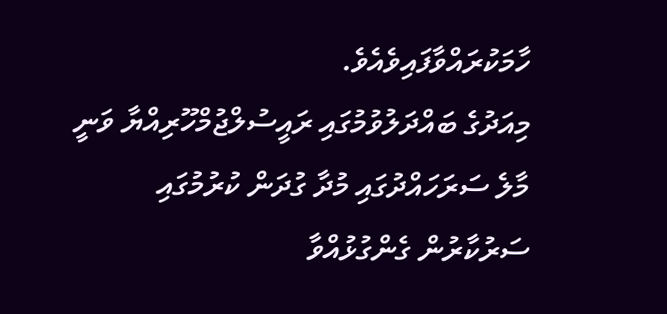ހާމަކުރައްވާފައިވެއެވެ.
މިއަދުގެ ބައްދަލުވުމުގައި ރައީސުލްޖުމްހޫރިއްޔާ ވަނީ މާލެ ސަރަހައްދުގައި މުދާ ގުދަން ކުރުމުގައި ސަރުކާރުން ގެންގުޅުއްވާ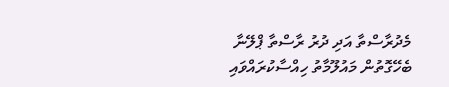މެދުރާސްތާ އަދި ދުރު ރާސްތާ ޕްލޭނާ ބެހޭގޮތުން މައުލޫމާތު ހިއްސާކުރައްވައި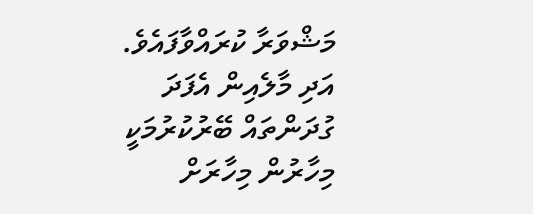މަޝްވަރާ ކުރައްވާފައެވެ. އަދި މާލެއިން އެފަދަ ގުދަންތައް ބޭރުކުރުމަކީ މިހާރުން މިހާރަށް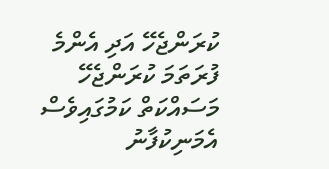ކުރަންޖެހޭ އަދި އެންމެ ފުރަތަމަ ކުރަންޖެހޭ މަސައްކަތް ކަމުގައިވެސް އެމަނިކުފާނު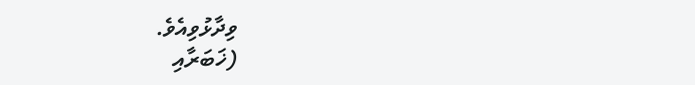ވިދާޅުވިއެވެ.
(ޚަބަރާއި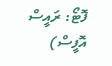ފޮޓޯ: ރައީސް އޮފީސް)